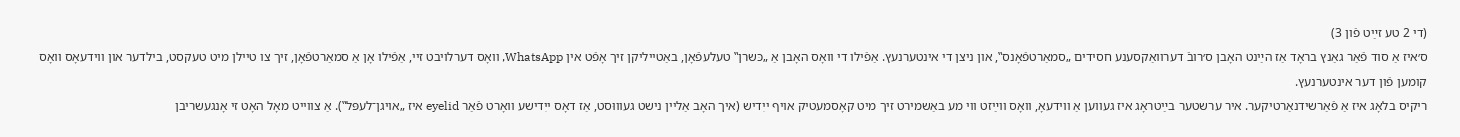(די 2 טע זײַט פֿון 3)
ס׳איז אַ סוד פֿאַר גאַנץ בראָד אַז הײַנט האָבן ס׳רובֿ דערוואַקסענע חסידים „סמאַרטפֿאָנס‟, און ניצן די אינטערנעץ. אַפֿילו די וואָס האָבן אַ „כּשרן‟ טעלעפֿאָן, באַטייליקן זיך אָפֿט אין WhatsApp, וואָס דערלויבט זיי, אַפֿילו אָן אַ סמאַרטפֿאָן, זיך צו טיילן מיט טעקסט, בילדער און ווידעאָס וואָס קומען פֿון דער אינטערנעץ.
ריקיס בלאָג איז אַ פֿאַרשידנאַרטיקער. איר ערשטער בײַטראָג איז געווען אַ ווידעאָ, וואָס ווײַזט ווי מע באַשמירט זיך מיט קאָסמעטיק אויף ייִדיש (איך האָב אַליין נישט געוווּסט, אַז דאָס ייִדישע וואָרט פֿאַר eyelid איז „אויגן־לעפּל‟). אַ צווייט מאָל האָט זי אָנגעשריבן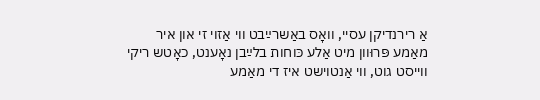אַ רירנדיקן עסיי, וואָס באַשרײַבט ווי אַזוי זי און איר מאַמע פּרוּוון מיט אַלע כּוחות בלײַבן נאָענט, כאָטש ריקי ווייסט גוט, ווי אַנטוישט איז די מאַמע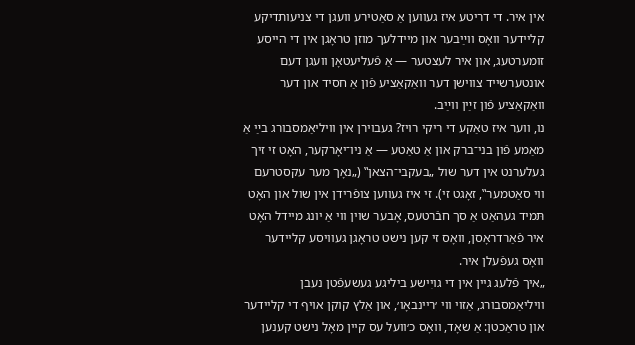אין איר. די דריטע איז געווען אַ סאַטירע וועגן די צניעותדיקע קליידער וואָס ווײַבער און מיידלעך מוזן טראָגן אין די הייסע זומערטעג, און איר לעצטער — אַ פֿעליעטאָן וועגן דעם אונטערשייד צווישן דער וואַקאַציע פֿון אַ חסיד און דער וואַקאַציע פֿון זײַן ווײַב.
נו, ווער איז טאַקע די ריקי רויז? געבוירן אין וויליאַמסבורג בײַ אַ מאַמע פֿון בני־ברק און אַ טאַטע — אַ ניו־יאָרקער, האָט זי זיך געלערנט אין דער שול „בעקבי־הצאן‟ („נאָך מער עקסטרעם ווי סאַטמער‟, זאָגט זי). זי איז געווען צופֿרידן אין שול און האָט תּמיד געהאַט אַ סך חבֿרטעס, אָבער שוין ווי אַ יונג מיידל האָט איר פֿאַרדראָסן, וואָס זי קען נישט טראָגן געוויסע קליידער וואָס געפֿעלן איר.
„איך פֿלעג גיין אין די גויִישע ביליגע געשעפֿטן נעבן וויליאַמסבורג, אַזוי ווי ׳ריינבאָו׳, און אַלץ קוקן אויף די קליידער און טראַכטן: אַ שאָד, וואָס כ׳וועל עס קיין מאָל נישט קענען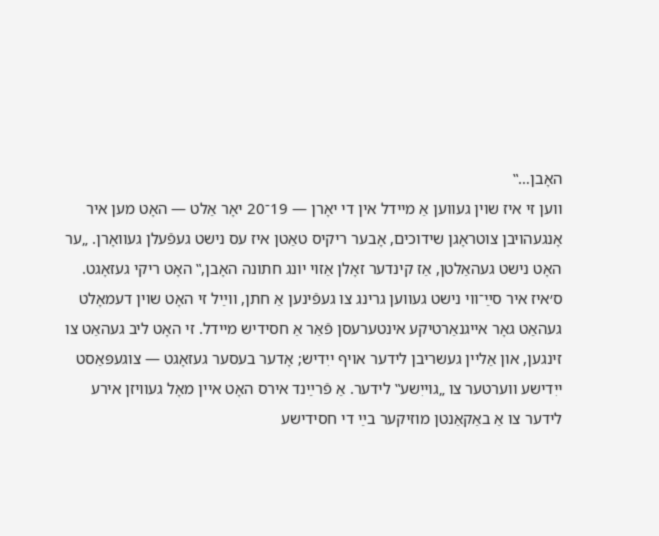האָבן…‟
ווען זי איז שוין געווען אַ מיידל אין די יאָרן — 19־20 יאָר אַלט — האָט מען איר אָנגעהויבן צוטראָגן שידוכים, אָבער ריקיס טאַטן איז עס נישט געפֿעלן געוואָרן. „ער האָט נישט געהאַלטן, אַז קינדער זאָלן אַזוי יונג חתונה האָבן,‟ האָט ריקי געזאָגט. ס׳איז איר סײַ־ווי נישט געווען גרינג צו געפֿינען אַ חתן, ווײַל זי האָט שוין דעמאָלט געהאַט גאָר אייגנאַרטיקע אינטערעסן פֿאַר אַ חסידיש מיידל. זי האָט ליב געהאַט צו זינגען, און אַליין געשריבן לידער אויף ייִדיש; אָדער בעסער געזאָגט — צוגעפּאַסט ייִדישע ווערטער צו „גוייִשע‟ לידער. אַ פֿרײַנד אירס האָט איין מאָל געוויזן אירע לידער צו אַ באַקאַנטן מוזיקער בײַ די חסידישע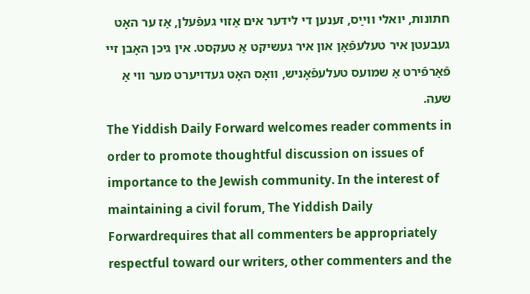חתונות, יואלי ווײַס, זענען די לידער אים אַזוי געפֿעלן, אַז ער האָט געבעטן איר טעלעפֿאָן און איר געשיקט אַ טעקסט. אין גיכן האָבן זיי פֿאַרפֿירט אַ שמועס טעלעפֿאָניש, וואָס האָט געדויערט מער ווי אַ שעה.
The Yiddish Daily Forward welcomes reader comments in order to promote thoughtful discussion on issues of importance to the Jewish community. In the interest of maintaining a civil forum, The Yiddish Daily Forwardrequires that all commenters be appropriately respectful toward our writers, other commenters and the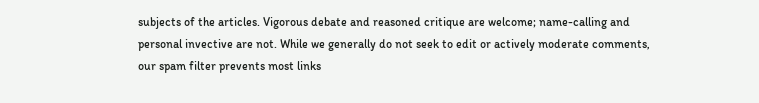subjects of the articles. Vigorous debate and reasoned critique are welcome; name-calling and personal invective are not. While we generally do not seek to edit or actively moderate comments, our spam filter prevents most links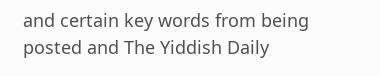and certain key words from being posted and The Yiddish Daily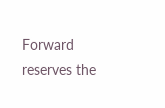Forward reserves the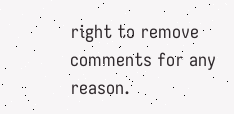right to remove comments for any reason.